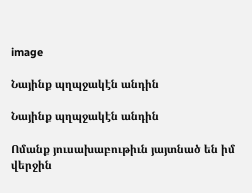image

Նայինք պղպջակէն անդին

Նայինք պղպջակէն անդին

Ոմանք յուսախաբութիւն յայտնած են իմ վերջին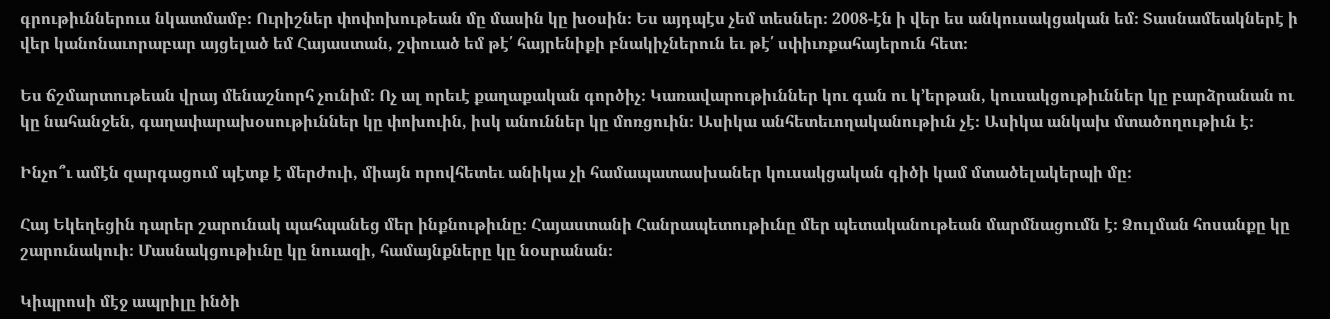գրութիւններուս նկատմամբ։ Ուրիշներ փոփոխութեան մը մասին կը խօսին։ Ես այդպէս չեմ տեսներ։ 2008-էն ի վեր ես անկուսակցական եմ։ Տասնամեակներէ ի վեր կանոնաւորաբար այցելած եմ Հայաստան, շփուած եմ թէ՛ հայրենիքի բնակիչներուն եւ թէ՛ սփիւռքահայերուն հետ։

Ես ճշմարտութեան վրայ մենաշնորհ չունիմ։ Ոչ ալ որեւէ քաղաքական գործիչ։ Կառավարութիւններ կու գան ու կ՚երթան, կուսակցութիւններ կը բարձրանան ու կը նահանջեն, գաղափարախօսութիւններ կը փոխուին, իսկ անուններ կը մոռցուին։ Ասիկա անհետեւողականութիւն չէ։ Ասիկա անկախ մտածողութիւն է։

Ինչո՞ւ ամէն զարգացում պէտք է մերժուի, միայն որովհետեւ անիկա չի համապատասխաներ կուսակցական գիծի կամ մտածելակերպի մը։

Հայ Եկեղեցին դարեր շարունակ պահպանեց մեր ինքնութիւնը։ Հայաստանի Հանրապետութիւնը մեր պետականութեան մարմնացումն է։ Ձուլման հոսանքը կը շարունակուի։ Մասնակցութիւնը կը նուազի, համայնքները կը նօսրանան։

Կիպրոսի մէջ ապրիլը ինծի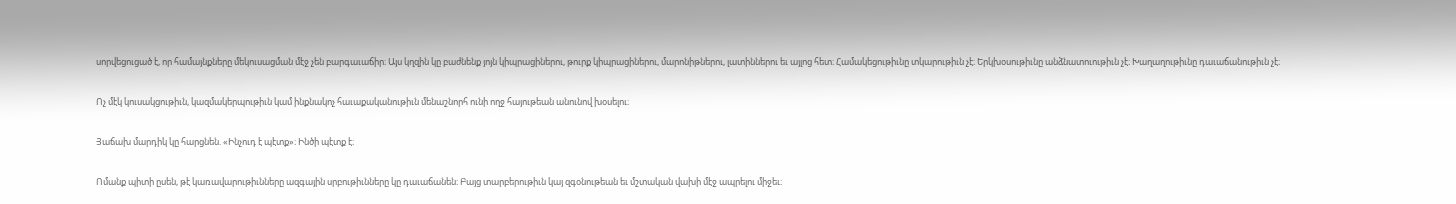սորվեցուցած է, որ համայնքները մեկուսացման մէջ չեն բարգաւաճիր։ Այս կղզին կը բաժնենք յոյն կիպրացիներու, թուրք կիպրացիներու, մարոնիթներու, լատիններու եւ այլոց հետ։ Համակեցութիւնը տկարութիւն չէ։ Երկխօսութիւնը անձնատուութիւն չէ։ Խաղաղութիւնը դաւաճանութիւն չէ։

Ոչ մէկ կուսակցութիւն, կազմակերպութիւն կամ ինքնակոչ հաւաքականութիւն մենաշնորհ ունի ողջ հայութեան անունով խօսելու։

Յաճախ մարդիկ կը հարցնեն. «Ինչուդ է պէտք»։ Ինծի պէտք է։

Ոմանք պիտի ըսեն, թէ կառավարութիւնները ազգային սրբութիւնները կը դաւաճանեն։ Բայց տարբերութիւն կայ զգօնութեան եւ մշտական վախի մէջ ապրելու միջեւ։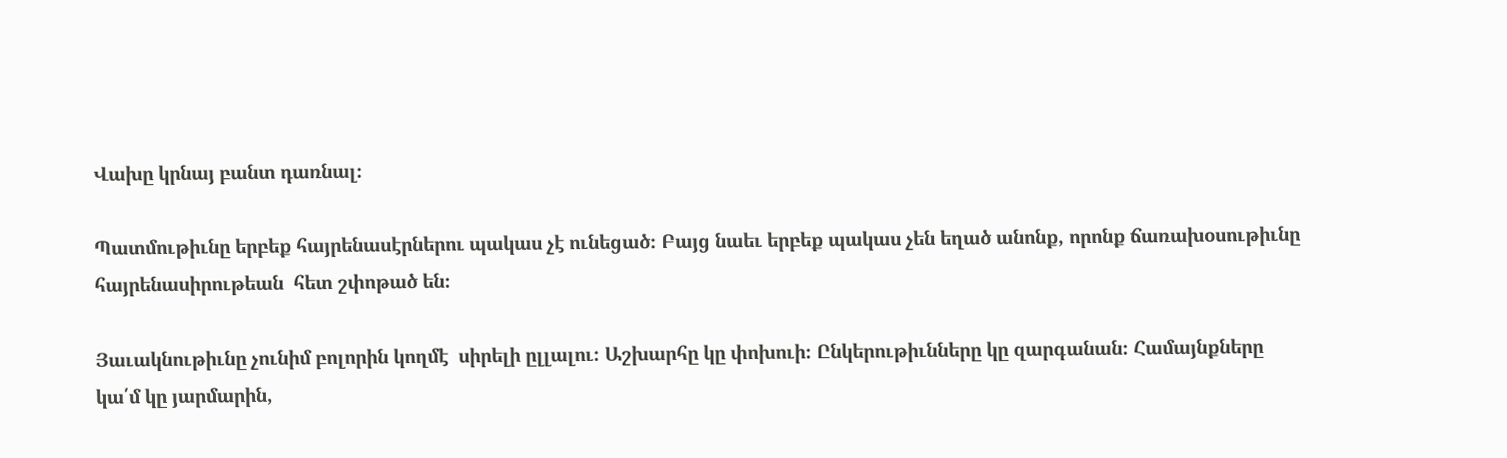Վախը կրնայ բանտ դառնալ։

Պատմութիւնը երբեք հայրենասէրներու պակաս չէ ունեցած։ Բայց նաեւ երբեք պակաս չեն եղած անոնք, որոնք ճառախօսութիւնը հայրենասիրութեան  հետ շփոթած են։

Յաւակնութիւնը չունիմ բոլորին կողմէ  սիրելի ըլլալու։ Աշխարհը կը փոխուի։ Ընկերութիւնները կը զարգանան։ Համայնքները կա՛մ կը յարմարին,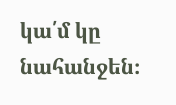կա՛մ կը նահանջեն։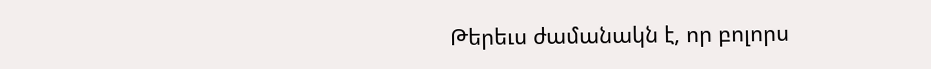Թերեւս ժամանակն է, որ բոլորս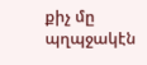քիչ մը պղպջակէն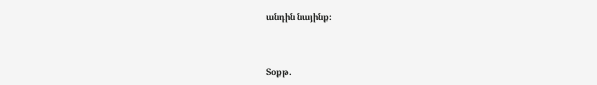անդին նայինք։



Տօքթ.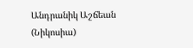Անդրանիկ Աշճեան
(Նիկոսիա)